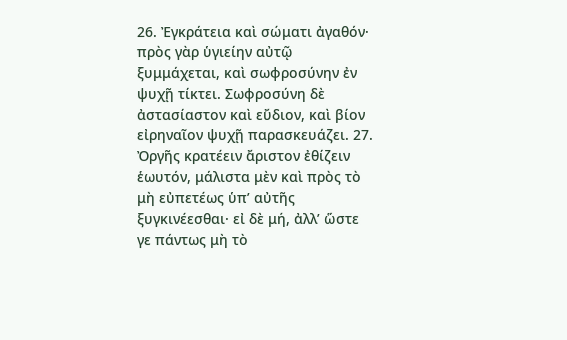26. Ἐγκράτεια καὶ σώματι ἀγαθόν· πρὸς γὰρ ὑγιείην αὐτῷ ξυμμάχεται, καὶ σωφροσύνην ἐν ψυχῇ τίκτει. Σωφροσύνη δὲ ἀστασίαστον καὶ εὔδιον, καὶ βίον εἰρηναῖον ψυχῇ παρασκευάζει. 27. Ὀργῆς κρατέειν ἄριστον ἐθίζειν ἑωυτόν, μάλιστα μὲν καὶ πρὸς τὸ μὴ εὐπετέως ὑπ’ αὐτῆς ξυγκινέεσθαι· εἰ δὲ μή, ἀλλ’ ὥστε γε πάντως μὴ τὸ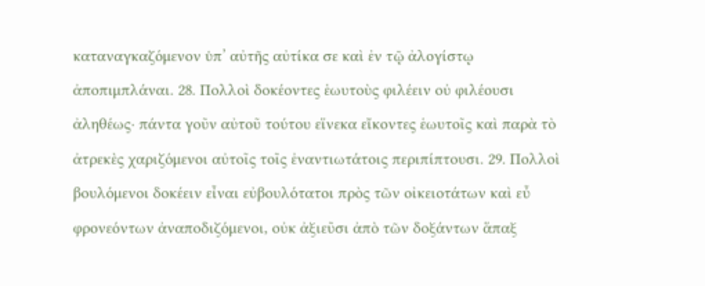καταναγκαζόμενον ὑπ’ αὐτῆς αὐτίκα σε καὶ ἐν τῷ ἀλογίστῳ ἀποπιμπλάναι. 28. Πολλοὶ δοκέοντες ἑωυτοὺς φιλέειν οὐ φιλέουσι ἀληθέως· πάντα γοῦν αὐτοῦ τούτου εἵνεκα εἴκοντες ἑωυτοῖς καὶ παρὰ τὸ ἀτρεκὲς χαριζόμενοι αὐτοῖς τοῖς ἐναντιωτάτοις περιπίπτουσι. 29. Πολλοὶ βουλόμενοι δοκέειν εἶναι εὐβουλότατοι πρὸς τῶν οἰκειοτάτων καὶ εὖ φρονεόντων ἀναποδιζόμενοι, οὐκ ἀξιεῦσι ἀπὸ τῶν δοξάντων ἅπαξ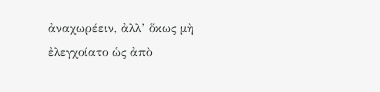ἀναχωρέειν, ἀλλ’ ὅκως μὴ ἐλεγχοίατο ὡς ἀπὸ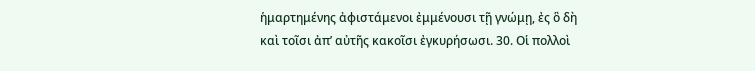ἡμαρτημένης ἀφιστάμενοι ἐμμένουσι τῇ γνώμῃ, ἐς ὃ δὴ καὶ τοῖσι ἀπ’ αὐτῆς κακοῖσι ἐγκυρήσωσι. 30. Οἱ πολλοὶ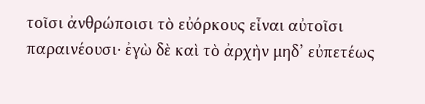τοῖσι ἀνθρώποισι τὸ εὐόρκους εἶναι αὐτοῖσι παραινέουσι· ἐγὼ δὲ καὶ τὸ ἀρχὴν μηδ’ εὐπετέως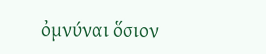ὀμνύναι ὅσιον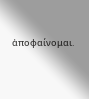ἀποφαίνομαι.